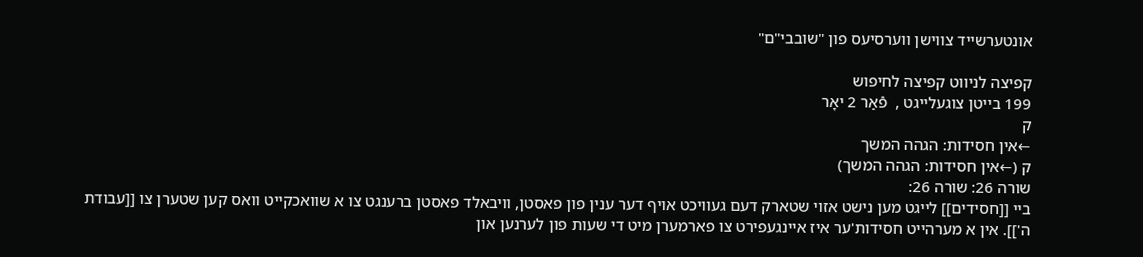אונטערשייד צווישן ווערסיעס פון "שובבי"ם"

קפיצה לניווט קפיצה לחיפוש
199 בייטן צוגעלייגט ,  פֿאַר 2 יאָר
ק
←אין חסידות: הגהה המשך
ק (←אין חסידות: הגהה המשך)
שורה 26: שורה 26:
ביי [[חסידים]] לייגט מען נישט אזוי שטארק דעם געוויכט אויף דער ענין פון פאסטן, וויבאלד פאסטן ברענגט צו א שוואכקייט וואס קען שטערן צו [[עבודת ה']]. אין א מערהייט חסידות'ער איז איינגעפירט צו פארמערן מיט די שעות פון לערנען און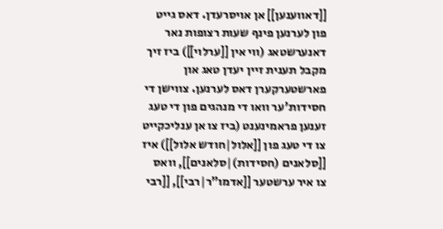[[דאווענען]] אן אויסרעדן. דאס גייט פון לערנען פינף שעות רצופות נאר דאנערשטאג (ווי אין [[ערלוי]]) ביז זיך מקבל תענית זיין יעדן טאג און פארשטערקערן דאס לערנען. צווישן די חסידות'ער וואו די מנהגים פון די טעג זענען פראמינענט (ביז צו אן ענליכקייט צו די טעג פון [[אלול|חודש אלול]]) איז [[סלאנים (חסידות)|סלאנים]], וואס צו איר ערשטער [[אדמו"ר|רבי]], [[רבי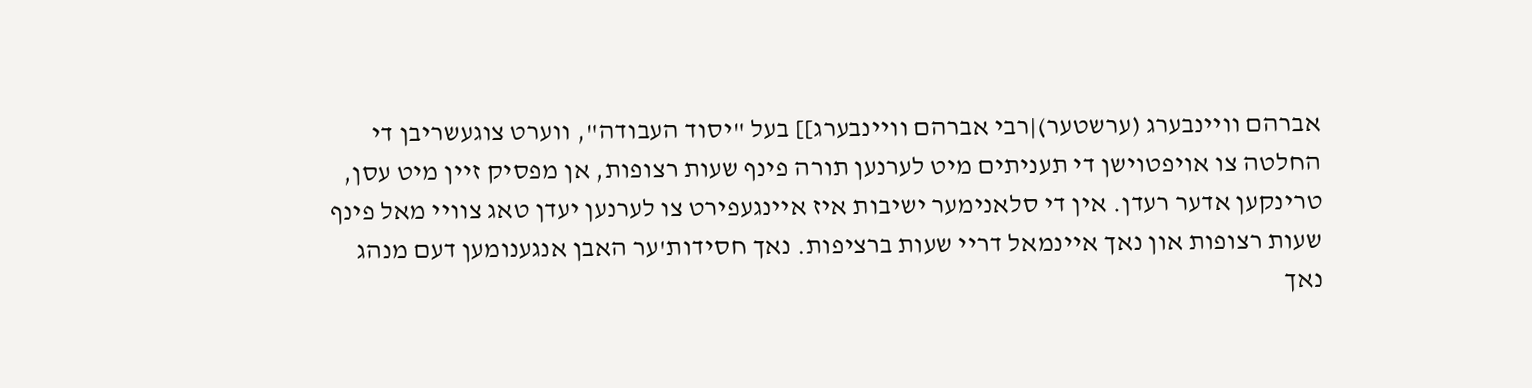אברהם וויינבערג (ערשטער)|רבי אברהם וויינבערג]] בעל "יסוד העבודה", ווערט צוגעשריבן די החלטה צו אויפטוישן די תעניתים מיט לערנען תורה פינף שעות רצופות, אן מפסיק זיין מיט עסן, טרינקען אדער רעדן. אין די סלאנימער ישיבות איז איינגעפירט צו לערנען יעדן טאג צוויי מאל פינף שעות רצופות און נאך איינמאל דריי שעות ברציפות. נאך חסידות'ער האבן אנגענומען דעם מנהג נאך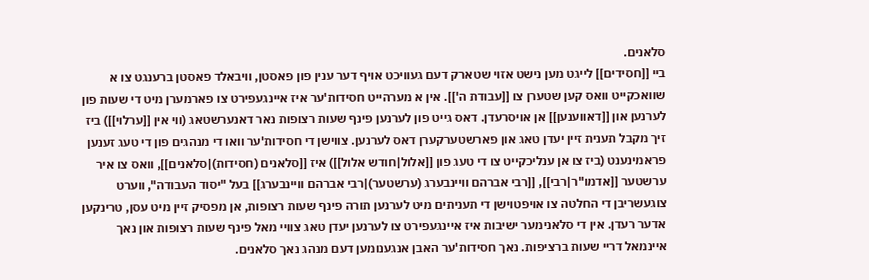סלאנים.
ביי [[חסידים]] לייגט מען נישט אזוי שטארק דעם געוויכט אויף דער ענין פון פאסטן, וויבאלד פאסטן ברענגט צו א שוואכקייט וואס קען שטערן צו [[עבודת ה']]. אין א מערהייט חסידות'ער איז איינגעפירט צו פארמערן מיט די שעות פון לערנען און [[דאווענען]] אן אויסרעדן. דאס גייט פון לערנען פינף שעות רצופות נאר דאנערשטאג (ווי אין [[ערלוי]]) ביז זיך מקבל תענית זיין יעדן טאג און פארשטערקערן דאס לערנען. צווישן די חסידות'ער וואו די מנהגים פון די טעג זענען פראמינענט (ביז צו אן ענליכקייט צו די טעג פון [[אלול|חודש אלול]]) איז [[סלאנים (חסידות)|סלאנים]], וואס צו איר ערשטער [[אדמו"ר|רבי]], [[רבי אברהם וויינבערג (ערשטער)|רבי אברהם וויינבערג]] בעל "יסוד העבודה", ווערט צוגעשריבן די החלטה צו אויפטוישן די תעניתים מיט לערנען תורה פינף שעות רצופות, אן מפסיק זיין מיט עסן, טרינקען אדער רעדן. אין די סלאנימער ישיבות איז איינגעפירט צו לערנען יעדן טאג צוויי מאל פינף שעות רצופות און נאך איינמאל דריי שעות ברציפות. נאך חסידות'ער האבן אנגענומען דעם מנהג נאך סלאנים.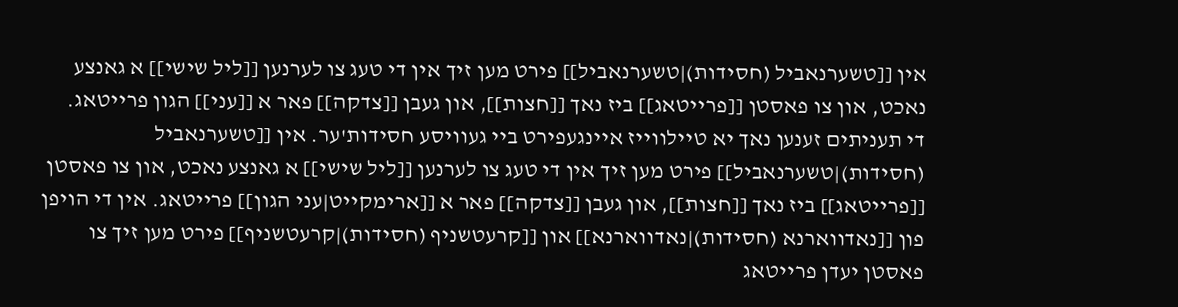אין [[טשערנאביל (חסידות)|טשערנאביל]] פירט מען זיך אין די טעג צו לערנען [[ליל שישי]] א גאנצע נאכט, און צו פאסטן [[פרייטאג]] ביז נאך [[חצות]], און געבן [[צדקה]] פאר א [[עני]] הגון פרייטאג.
די תעניתים זענען נאך יא טיילווייז איינגעפירט ביי געוויסע חסידות'ער. אין [[טשערנאביל (חסידות)|טשערנאביל]] פירט מען זיך אין די טעג צו לערנען [[ליל שישי]] א גאנצע נאכט, און צו פאסטן [[פרייטאג]] ביז נאך [[חצות]], און געבן [[צדקה]] פאר א [[ארימקייט|עני הגון]] פרייטאג. אין די הויפן פון [[נאדווארנא (חסידות)|נאדווארנא]] און [[קרעטשניף (חסידות)|קרעטשניף]] פירט מען זיך צו פאסטן יעדן פרייטאג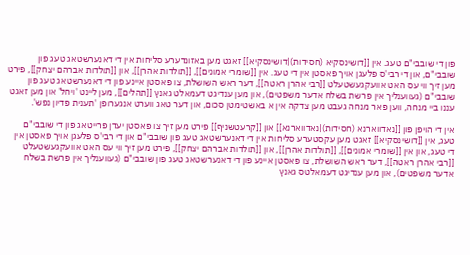פון די שובבי"ם טעג. אין [[דושינסקיא (חסידות)|דושינסקיא]] זאגט מען באזונדערע סליחות אין די דאנערשטאג טעג פון שובבי"ם, און די רבי'ס פלעגן אויך פאסטן אין די טעג. אין [[שומרי אמונים]], [[תולדות אהרן]], און [[תולדות אברהם יצחק]], פירט מען זיך ווי עס האט אוועקגעשטעלט [[רבי אהרן ראטה]], דער ראש השושלת, צו פאסטן איינע פון די דאנערשטאג טעג פון שובבי"ם (געווענליך אין פרשת בשלח אדער משפטים), און מען ענדיגט דעמאלט גאנץ [[תהלים]], מען ליינט 'ויחל' און מען זאגט עננו ביי מנחה, ווען פאר מנחה געבט מען צדקה אין א באשטימטן סכום, און דער טאג ווערט אנגערופן 'תענית פדיון נפש'.

אין די הויפן פון [[נאדווארנא (חסידות)|נאדווארנא]] און [[קרעטשניף]] פירט מען זיך צו פאסטן יעדן פרייטאג פון די שובבי"ם טעג, אין [[דושינסקיא]] זאגט מען עקסטערע סליחות אין די דאנערשטאג טעג פון שובבי"ם און די רבי'ס פלעגן אויך פאסטן אין די טעג, און אין [[שומרי אמונים]], [[תולדות אהרן]], און [[תולדות אברהם יצחק]], פירט מען זיך ווי עס האט אוועקגעשטעלט [[רבי אהרן ראטה]], דער ראש השושלת, צו פאסטן איינע פון די דאנערשטאג טעג פון שובבי"ם (געווענליך אין פרשת בשלח אדער משפטים), און מען ענדיגט דעמאלטס גאנץ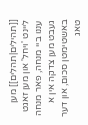[[תהילים|תהלים]] מען ליינט 'ויחל' און מען זאגט עננו ביי מנחה, פאר מנחה געבט מען צדקה אין א באשטימטן סכום, און דער טאג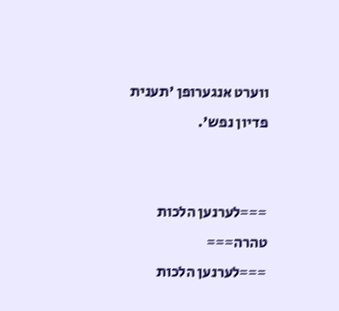ווערט אנגערופן 'תענית פדיון נפש'.


===לערנען הלכות טהרה===
===לערנען הלכות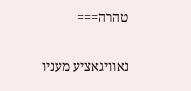טהרה===

נאוויגאציע מעניו